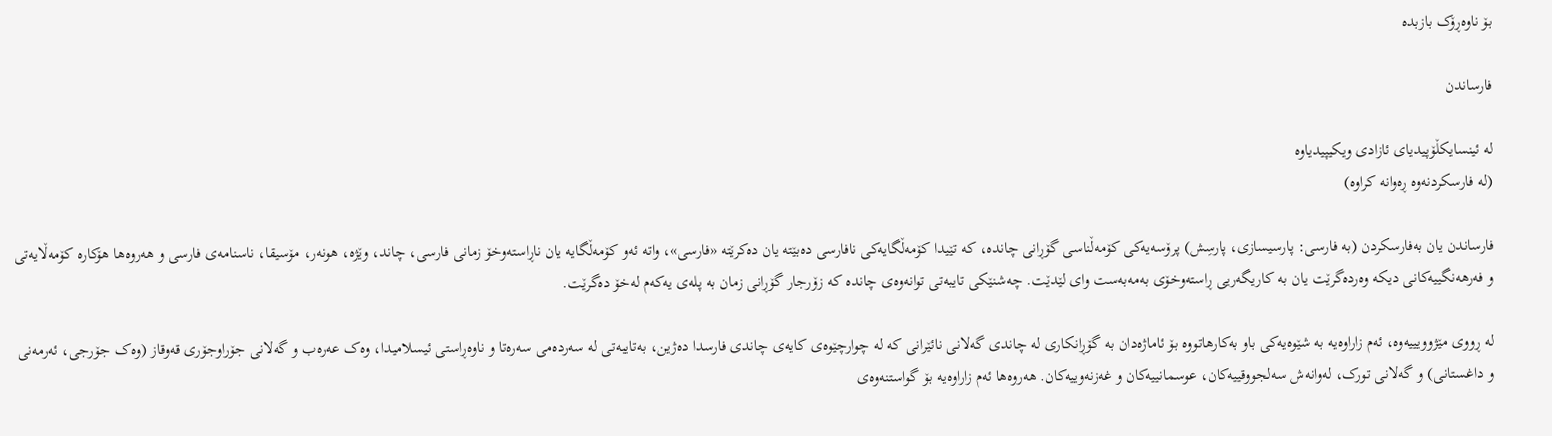بۆ ناوەڕۆک بازبدە

فارساندن

لە ئینسایکڵۆپیدیای ئازادی ویکیپیدیاوە
(لە فارسکردنەوە ڕەوانە کراوە)

فارساندن یان بەفارسکردن (بە فارسی: پارسیسازی، پارسِش) پرۆسەیەکی کۆمەڵناسی گۆڕانی چاندە، کە تێیدا کۆمەڵگایەکی نافارسی دەبێتە یان دەکرێتە «فارسی»، واتە ئەو کۆمەڵگایە یان ناڕاستەوخۆ زمانی فارسی، چاند، وێژە، ھونەر، مۆسیقا، ناسنامەی فارسی و ھەروەھا ھۆکارە کۆمەڵایەتی و فەرھەنگییەکانی دیکە وەردەگرێت یان بە کاریگەریی ڕاستەوخۆی بەمەبەست وای لێدێت. چەشنێکی تایبەتی توانەوەی چاندە کە زۆرجار گۆڕانی زمان بە پلەی یەکەم لەخۆ دەگرێت.

لە ڕووی مێژوویییەوە، ئەم زاراوەیە بە شێوەیەکی باو بەکارھاتووە بۆ ئاماژەدان بە گۆڕانکاری لە چاندی گەلانی نائێرانی کە لە چوارچێوەی کایەی چاندی فارسدا دەژین، بەتایبەتی لە سەردەمی سەرەتا و ناوەڕاستی ئیسلامیدا، وەک عەرەب و گەلانی جۆراوجۆری قەوقاز (وەک جۆرجی، ئەرمەنی و داغستانی) و گەلانی تورک، لەوانەش سەلجووقییەکان، عوسمانییەکان و غەزنەوییەکان. ھەروەھا ئەم زاراوەیە بۆ گواستنەوەی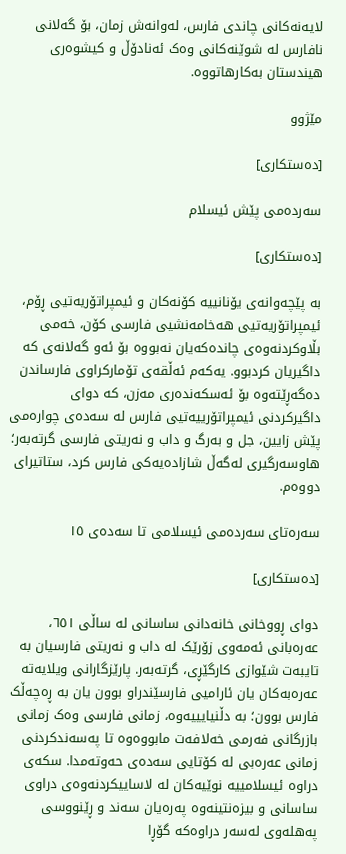لایەنەکانی چاندی فارس، لەوانەش زمان، بۆ گەلانی نافارس لە شوێنەکانی وەک ئەنادۆڵ و کیشوەری ھیندستان بەکارھاتووە.

مێژوو

[دەستکاری]

سەردەمی پێش ئیسلام

[دەستکاری]

بە پێچەوانەی یۆنانییە کۆنەکان و ئیمپراتۆریەتیی ڕۆم، ئیمپراتۆریەتیی ھەخامەنشیی فارسی کۆن، خەمی بڵاوکردنەوەی چاندەکەیان نەبووە بۆ ئەو گەلانەی کە داگیریان کردبوو. یەکەم ئەڵقەی تۆمارکراوی فارساندن دەگەڕێتەوە بۆ ئەسکەندەری مەزن، کە دوای داگیرکردنی ئیمپراتۆرییەتیی فارس لە سەدەی چوارەمی پێش زایین، جل و بەرگ و داب و نەریتی فارسی گرتەبەر؛ ھاوسەرگیری لەگەڵ شازادەیەکی فارس کرد، ستاتیرای دووەم.

سەرەتای سەردەمی ئیسلامی تا سەدەی ١٥

[دەستکاری]

دوای ڕووخانی خانەدانی ساسانی لە ساڵی ٦٥١، عەرەبانی ئەمەوی زۆرێک لە داب و نەریتی فارسیان بە تایبەت شێوازی کارگێڕی، گرتەبەر. پارێزگارانی ویلایەتە عەرەبەکان یان ئارامیی فارسێندراو بوون یان بە ڕەچەڵک فارس بوون؛ بە دڵنیایییەوە، زمانی فارسی وەک زمانی بازرگانی فەرمی خەلافەت مابووەوە تا پەسەندکردنی زمانی عەرەبی لە کۆتایی سەدەی حەوتەمدا. سکەی دراوە ئیسلامییە نوێیەکان لە لاساییکردنەوەی دراوی ساسانی و بیزەنتینەوە پەرەیان سەند و ڕێنووسی پەھلەوی لەسەر دراوەکە گۆڕا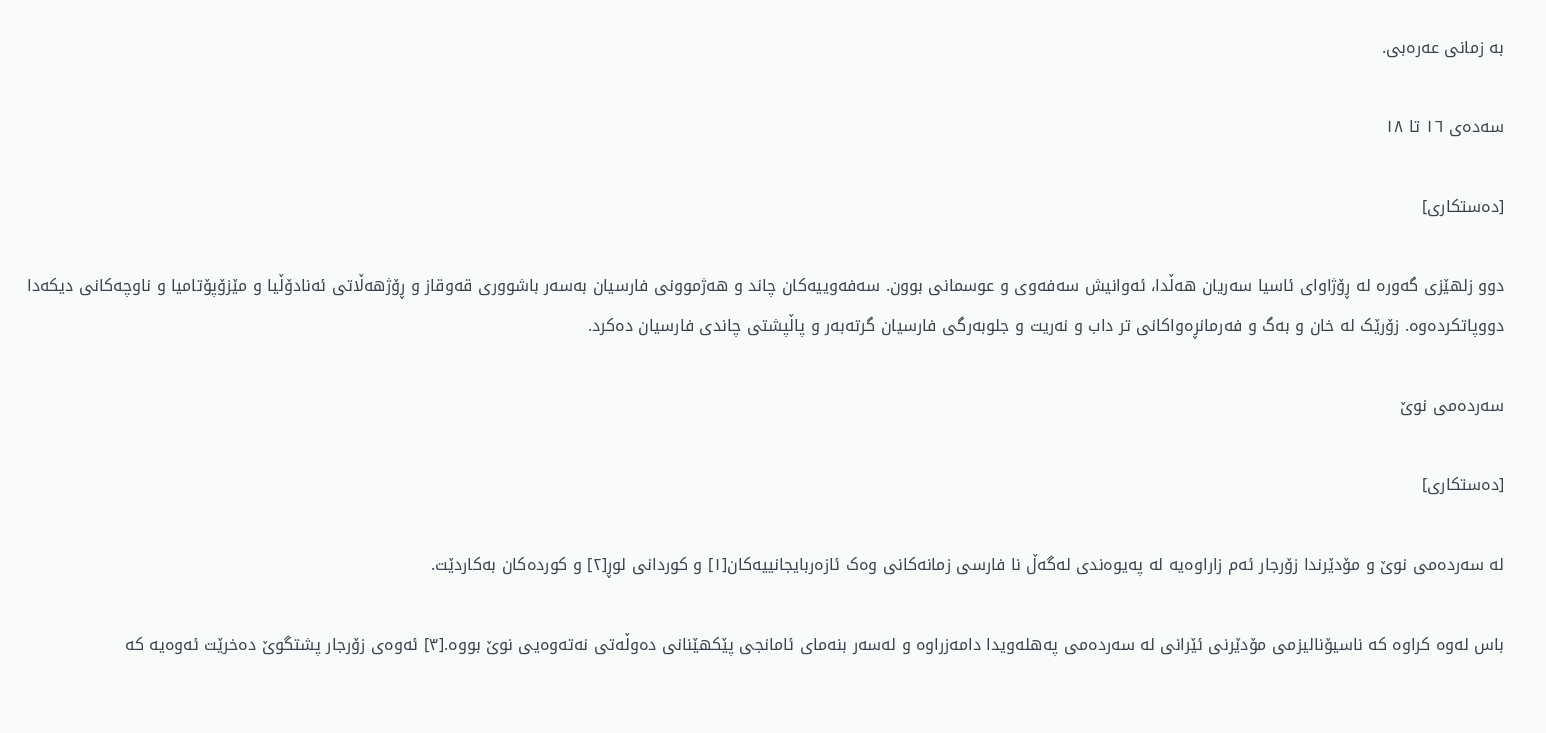بە زمانی عەرەبی.

سەدەی ١٦ تا ١٨

[دەستکاری]

دوو زلھێزی گەورە لە ڕۆژاوای ئاسیا سەریان ھەڵدا، ئەوانیش سەفەوی و عوسمانی بوون. سەفەوییەکان چاند و ھەژموونی فارسیان بەسەر باشووری قەوقاز و ڕۆژھەڵاتی ئەنادۆڵیا و مێزۆپۆتامیا و ناوچەکانی دیکەدا دووپاتکردەوە. زۆرێک لە خان و بەگ و فەرمانڕەواکانی تر داب و نەریت و جلوبەرگی فارسیان گرتەبەر و پاڵپشتی چاندی فارسیان دەکرد.

سەردەمی نوێ

[دەستکاری]

لە سەردەمی نوێ و مۆدێرندا زۆرجار ئەم زاراوەیە لە پەیوەندی لەگەڵ نا فارسی زمانەکانی وەک ئازەربایجانییەکان[١] و کوردانی لوڕ[٢] و کوردەکان بەکاردێت.

باس لەوە کراوە کە ناسیۆنالیزمی مۆدێرنی ئێرانی لە سەردەمی پەھلەویدا دامەزراوە و لەسەر بنەمای ئامانجی پێکھێنانی دەوڵەتی نەتەوەیی نوێ بووە.[٣] ئەوەی زۆرجار پشتگوێ دەخرێت ئەوەیە کە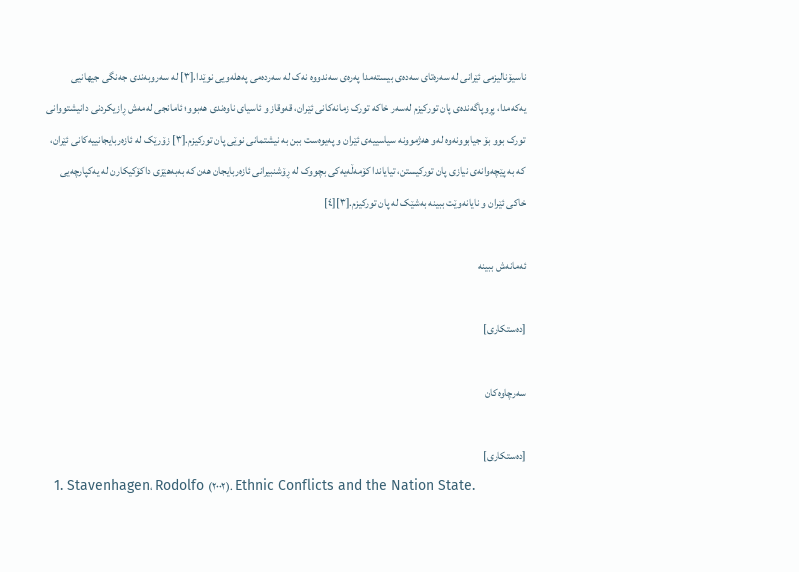ناسیۆنالیزمی ئێرانی لە سەرەتای سەدەی بیستەمدا پەرەی سەندووە نەک لە سەردەمی پەھلەویی نوێدا.[٣] لە سەروبەندی جەنگی جیھانیی یەکەمدا، پڕوپاگەندەی پان تورکیزم لەسەر خاکە تورک زمانەکانی ئێران، قەوقاز و ئاسیای ناوەندی ھەبوو؛ ئامانجی لەمەش ڕازیکردنی دانیشتووانی تورک بوو بۆ جیابوونەوە لەو ھەژموونە سیاسییەی ئێران و پەیوەست ببن بە نیشتمانی نوێی پان تورکیزم.[٣] زۆرێک لە ئازەربایجانییەکانی ئێران، کە بە پێچەوانەی نیازی پان تورکیستن، تیایاندا کۆمەڵەیەکی بچووک لە ڕۆشنبیرانی ئازەربایجان ھەن کە بەبەھێزی داکۆکیکارن لە یەکپارچەیی خاکی ئێران و نایانەوێت ببینە بەشێک لە پان تورکیزم.[٣][٤]

ئەمانەش ببینە

[دەستکاری]

سەرچاوەکان

[دەستکاری]
  1. Stavenhagen، Rodolfo (٢٠٠٢). Ethnic Conflicts and the Nation State.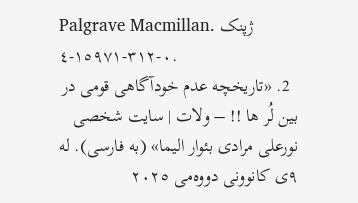Palgrave Macmillan. ژپنک ٠-٣١٢-١٥٩٧١-٤.
  2. «تاریخچه عدم خودآگاهی قومی در بین لُر ها !! – ولات | سایت شخصی نورعلی مرادی بئوار الیما» (بە فارسی). لە ٩ی کانوونی دووەمی ٢٠٢٥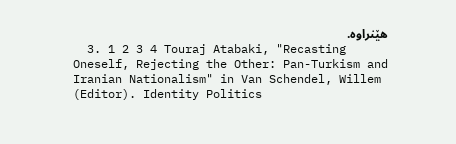ھێنراوە.
  3. 1 2 3 4 Touraj Atabaki, "Recasting Oneself, Rejecting the Other: Pan-Turkism and Iranian Nationalism" in Van Schendel, Willem (Editor). Identity Politics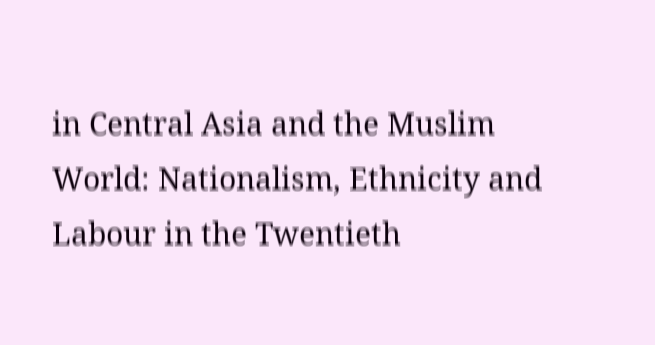in Central Asia and the Muslim World: Nationalism, Ethnicity and Labour in the Twentieth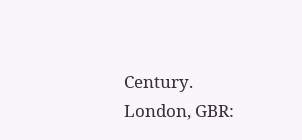Century. London, GBR: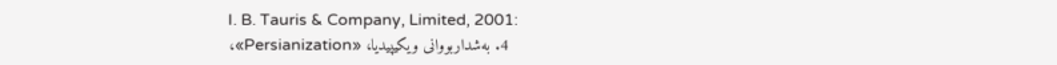I. B. Tauris & Company, Limited, 2001:
  4. بەشداربووانی ویکیپیدیا، «Persianization»،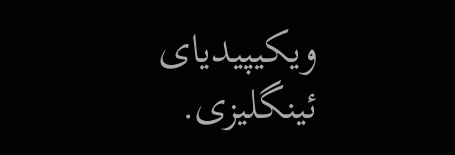ویکیپیدیای ئینگلیزی.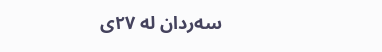سەردان لە ٢٧ی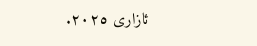ئازاری ٢٠٢٥.